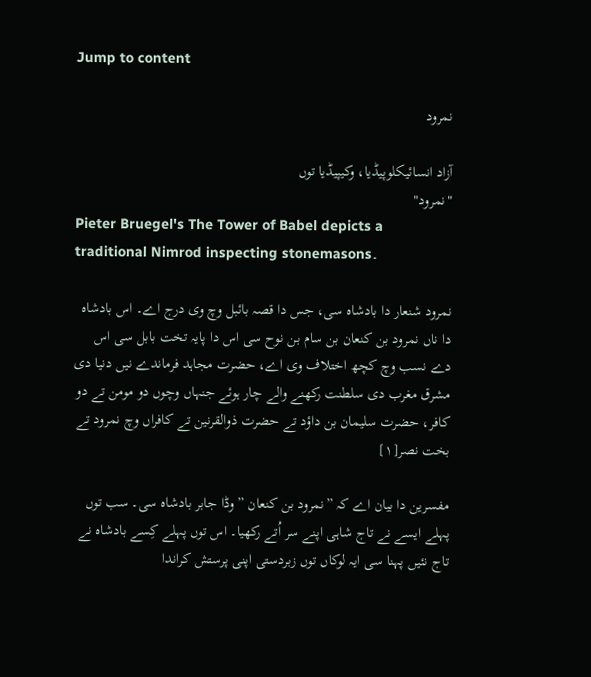Jump to content

نمرود

آزاد انسائیکلوپیڈیا، وکیپیڈیا توں
"نمرود"
Pieter Bruegel's The Tower of Babel depicts a traditional Nimrod inspecting stonemasons۔

نمرود شنعار دا بادشاہ سی، جس دا قصہ بائبل وچ وی درج اے۔ اس بادشاہ دا ناں نمرود بن کنعان بن سام بن نوح سی اس دا پایہ تخت بابل سی اس دے نسب وچ کچھ اختلاف وی اے، حضرت مجاہد فرماندے نيں دنیا دی مشرق مغرب دی سلطنت رکھنے والے چار ہوئے جنہاں وچوں دو مومن تے دو کافر، حضرت سلیمان بن داؤد تے حضرت ذوالقرنین تے کافراں وچ نمرود تے بخت نصر[۱]

مفسرین دا بیان اے کہ ”نمرود بن کنعان ”وڈا جابر بادشاہ سی۔ سب توں پہلے ايسے نے تاج شاہی اپنے سر اُتے رکھیا۔ اس توں پہلے کِسے بادشاہ نے تاج نئيں پہنا سی ایہ لوکاں توں زبردستی اپنی پرستش کراندا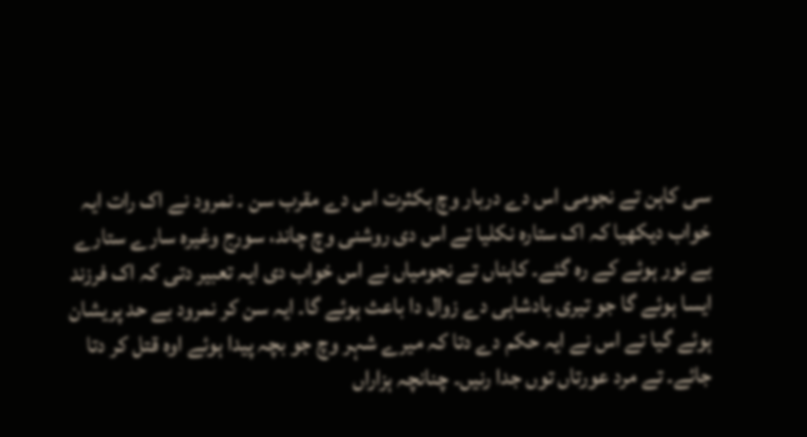سی کاہن تے نجومی اس دے دربار وچ بکثرت اس دے مقرب سن ۔ نمرود نے اک رات ایہ خواب دیکھیا کہ اک ستارہ نکلیا تے اس دی روشنی وچ چاند، سورج وغیرہ سارے ستارے بے نور ہوئے کے رہ گئے۔ کاہناں تے نجومیاں نے اس خواب دی ایہ تعبیر دتی کہ اک فرزند ایسا ہوئے گا جو تیری بادشاہی دے زوال دا باعث ہوئے گا۔ ایہ سن کر نمرود بے حد پریشان ہوئے گیا تے اس نے ایہ حکم دے دتا کہ میرے شہر وچ جو بچہ پیدا ہوئے اوہ قتل کر دتا جائے۔ تے مرد عورتاں توں جدا رنيں۔ چنانچہ ہزاراں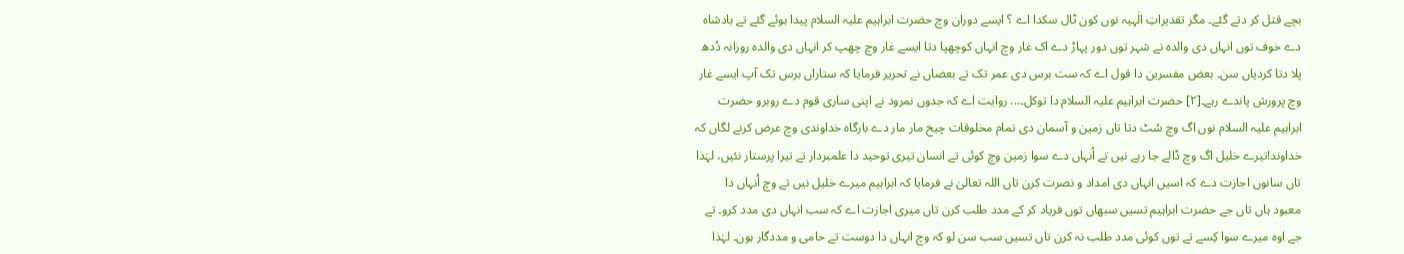بچے قتل کر دتے گئے۔ مگر تقدیراتِ الٰہیہ نوں کون ٹال سکدا اے ؟ ايسے دوران وچ حضرت ابراہیم علیہ السلام پیدا ہوئے گئے تے بادشاہ دے خوف توں انہاں دی والدہ نے شہر توں دور پہاڑ دے اک غار وچ انہاں کوچھپا دتا ايسے غار وچ چھپ کر انہاں دی والدہ روزانہ دُدھ پلا دتا کردیاں سن۔ بعض مفسرین دا قول اے کہ ست برس دی عمر تک تے بعضاں نے تحریر فرمایا کہ ستاراں برس تک آپ ايسے غار وچ پرورش پاندے رہے۔[۲] حضرت ابراہیم علیہ السلام دا توکل۔... روایت اے کہ جدوں نمرود نے اپنی ساری قوم دے روبرو حضرت ابراہیم علیہ السلام نوں اگ وچ سُٹ دتا تاں زمین و آسمان دی تمام مخلوقات چیخ مار مار دے بارگاہ خداوندی وچ عرض کرنے لگاں کہ خداوند!تیرے خلیل اگ وچ ڈالے جا رہے نيں تے اُنہاں دے سوا زمین وچ کوئی تے انسان تیری توحید دا علمبردار تے تیرا پرستار نئيں، لہٰذا تاں سانوں اجازت دے کہ اسيں انہاں دی امداد و نصرت کرن تاں اللہ تعالیٰ نے فرمایا کہ ابراہیم میرے خلیل نيں تے وچ اُنہاں دا معبود ہاں تاں جے حضرت ابراہیم تسيں سبھاں توں فریاد کر کے مدد طلب کرن تاں میری اجازت اے کہ سب انہاں دی مدد کرو۔ تے جے اوہ میرے سوا کِسے تے توں کوئی مدد طلب نہ کرن تاں تسيں سب سن لو کہ وچ انہاں دا دوست تے حامی و مددگار ہون۔ لہٰذا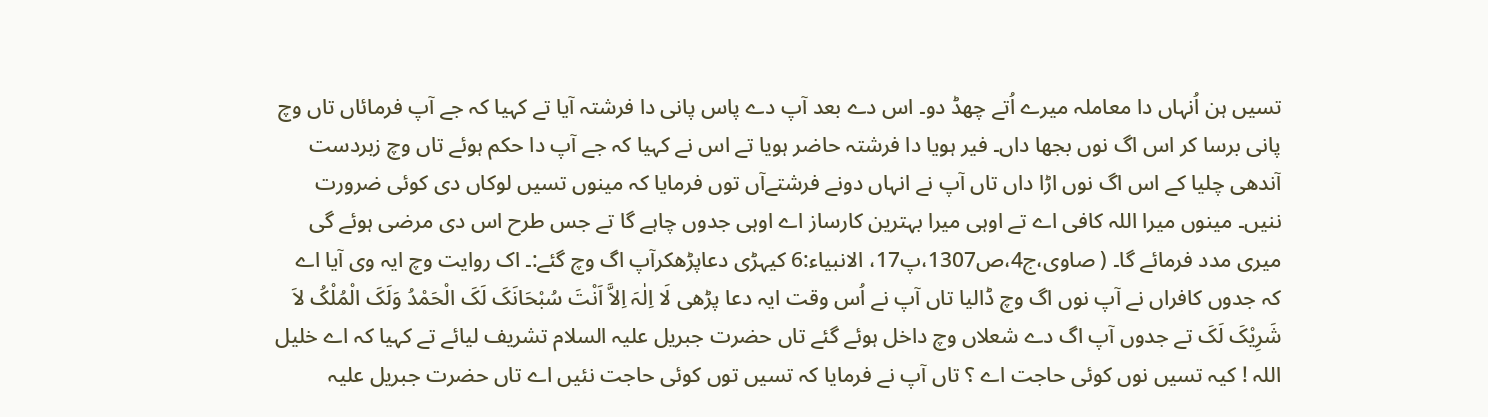تسيں ہن اُنہاں دا معاملہ میرے اُتے چھڈ دو۔ اس دے بعد آپ دے پاس پانی دا فرشتہ آیا تے کہیا کہ جے آپ فرمائاں تاں وچ پانی برسا کر اس اگ نوں بجھا داں۔ فیر ہويا دا فرشتہ حاضر ہويا تے اس نے کہیا کہ جے آپ دا حکم ہوئے تاں وچ زبردست آندھی چلیا کے اس اگ نوں اڑا داں تاں آپ نے انہاں دونے فرشتےآں توں فرمایا کہ مینوں تسيں لوکاں دی کوئی ضرورت ننيں۔ مینوں میرا اللہ کافی اے تے اوہی میرا بہترین کارساز اے اوہی جدوں چاہے گا تے جس طرح اس دی مرضی ہوئے گی میری مدد فرمائے گا۔ ( صاوی،ج4،ص1307،پ17، الانبیاء:6 کیہڑی دعاپڑھکرآپ اگ وچ گئے:۔ اک روایت وچ ایہ وی آیا اے کہ جدوں کافراں نے آپ نوں اگ وچ ڈالیا تاں آپ نے اُس وقت ایہ دعا پڑھی لَا اِلٰہَ اِلاَّ اَنْتَ سُبْحَانَکَ لَکَ الْحَمْدُ وَلَکَ الْمُلْکُ لاَ شَرِیْکَ لَکَ تے جدوں آپ اگ دے شعلاں وچ داخل ہوئے گئے تاں حضرت جبریل علیہ السلام تشریف لیائے تے کہیا کہ اے خلیل اللہ ! کیہ تسيں نوں کوئی حاجت اے ؟ تاں آپ نے فرمایا کہ تسيں توں کوئی حاجت نئيں اے تاں حضرت جبریل علیہ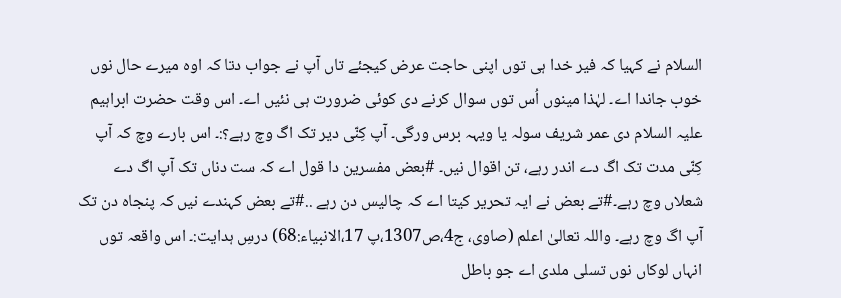السلام نے کہیا کہ فیر خدا ہی توں اپنی حاجت عرض کیجئے تاں آپ نے جواب دتا کہ اوہ میرے حال نوں خوب جاندا اے۔ لہٰذا مینوں اُس توں سوال کرنے دی کوئی ضرورت ہی نئيں اے۔ اس وقت حضرت ابراہیم علیہ السلام دی عمر شریف سولہ یا ویہہ برس ورگی۔ آپ کِنّی دیر تک اگ وچ رہے؟:۔ اس بارے وچ کہ آپ کِنّی مدت تک اگ دے اندر رہے، تن اقوال نيں۔ #بعض مفسرین دا قول اے کہ ست دناں تک آپ اگ دے شعلاں وچ رہے۔#تے بعض نے ایہ تحریر کیتا اے کہ چالیس دن رہے ..#تے بعض کہندے نيں کہ پنجاہ دن تک آپ اگ وچ رہے۔ واللہ تعالیٰ اعلم (صاوی، ج4،ص1307،پ 17،الانبیاء:68) درسِ ہدایت:۔ اس واقعہ توں انہاں لوکاں نوں تسلی ملدی اے جو باطل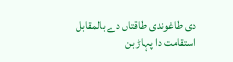دی طاغوندی طاقتاں دے بالمقابل استقامت دا پہاڑ بن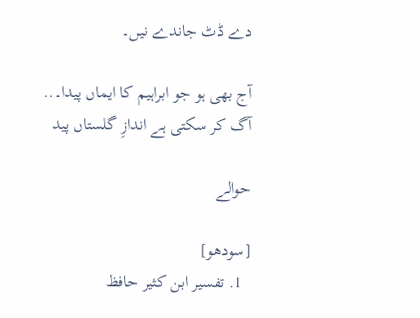دے ڈٹ جاندے نيں۔

آج بھی ہو جو ابراہیم کا ایماں پیدا۔..
آگ کر سکتی ہے اندازِ گلستاں پید

حوالے

[سودھو]
  1. تفسیر ابن کثیر حافظ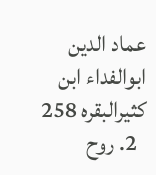عماد الدین ابوالفداء ابن کثیرالبقرہ 258
  2. روح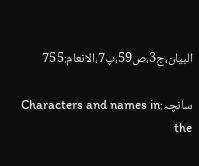البیان،ج3،ص59،پ7،الانعام:755

سانچہ:Characters and names in the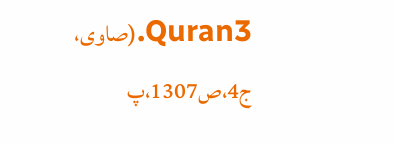Quran3.(صاوی، ج4،ص1307،پ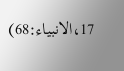17،الانبیاء:68)